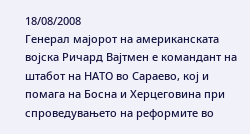18/08/2008
Генерал мајорот на американската војска Ричард Вајтмен е командант на штабот на НАТО во Сараево, кој и помага на Босна и Херцеговина при спроведувањето на реформите во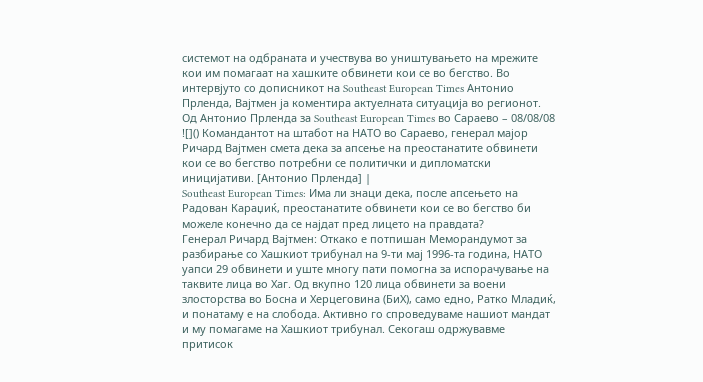системот на одбраната и учествува во уништувањето на мрежите кои им помагаат на хашките обвинети кои се во бегство. Во интервјуто со дописникот на Southeast European Times Антонио Прленда, Вајтмен ја коментира актуелната ситуација во регионот.
Од Антонио Прленда за Southeast European Times во Сараево – 08/08/08
![]() Командантот на штабот на НАТО во Сараево, генерал мајор Ричард Вајтмен смета дека за апсење на преостанатите обвинети кои се во бегство потребни се политички и дипломатски иницијативи. [Антонио Прленда] |
Southeast European Times: Има ли знаци дека, после апсењето на Радован Караџиќ, преостанатите обвинети кои се во бегство би можеле конечно да се најдат пред лицето на правдата?
Генерал Ричард Вајтмен: Откако е потпишан Меморандумот за разбирање со Хашкиот трибунал на 9-ти мај 1996-та година, НАТО уапси 29 обвинети и уште многу пати помогна за испорачување на таквите лица во Хаг. Од вкупно 120 лица обвинети за воени злосторства во Босна и Херцеговина (БиХ), само едно, Ратко Младиќ, и понатаму е на слобода. Активно го спроведуваме нашиот мандат и му помагаме на Хашкиот трибунал. Секогаш одржувавме притисок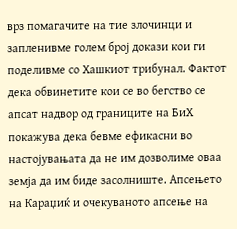врз помагачите на тие злочинци и запленивме голем број докази кои ги поделивме со Хашкиот трибунал. Фактот дека обвинетите кои се во бегство се апсат надвор од границите на БиХ покажува дека бевме ефикасни во настојувањата да не им дозволиме оваа земја да им биде засолниште. Апсењето на Караџиќ и очекуваното апсење на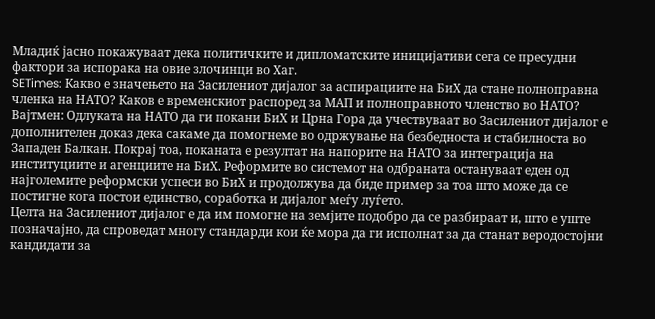Младиќ јасно покажуваат дека политичките и дипломатските иницијативи сега се пресудни фактори за испорака на овие злочинци во Хаг.
SETimes: Какво е значењето на Засилениот дијалог за аспирациите на БиХ да стане полноправна членка на НАТО? Каков е временскиот распоред за МАП и полноправното членство во НАТО?
Вајтмен: Одлуката на НАТО да ги покани БиХ и Црна Гора да учествуваат во Засилениот дијалог е дополнителен доказ дека сакаме да помогнеме во одржување на безбедноста и стабилноста во Западен Балкан. Покрај тоа, поканата е резултат на напорите на НАТО за интеграција на институциите и агенциите на БиХ. Реформите во системот на одбраната остануваат еден од најголемите реформски успеси во БиХ и продолжува да биде пример за тоа што може да се постигне кога постои единство, соработка и дијалог меѓу луѓето.
Целта на Засилениот дијалог е да им помогне на земјите подобро да се разбираат и, што е уште позначајно, да спроведат многу стандарди кои ќе мора да ги исполнат за да станат веродостојни кандидати за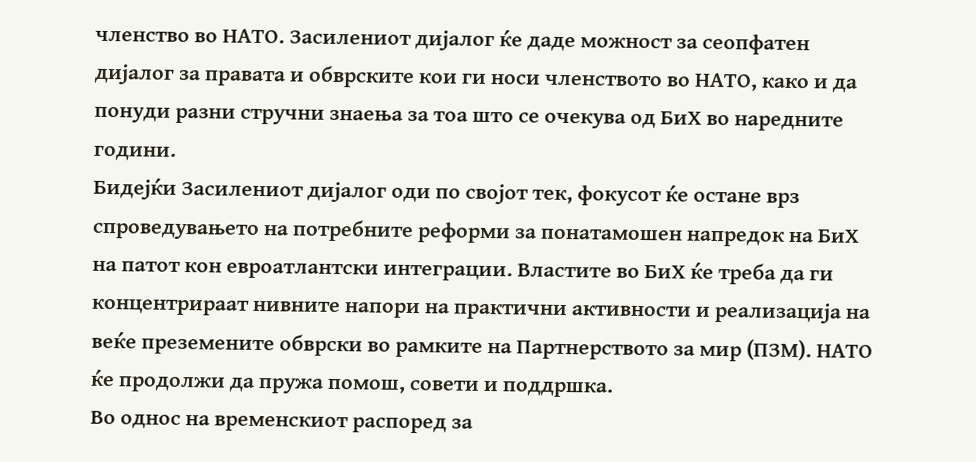членство во НАТО. Засилениот дијалог ќе даде можност за сеопфатен дијалог за правата и обврските кои ги носи членството во НАТО, како и да понуди разни стручни знаења за тоа што се очекува од БиХ во наредните години.
Бидејќи Засилениот дијалог оди по својот тек, фокусот ќе остане врз спроведувањето на потребните реформи за понатамошен напредок на БиХ на патот кон евроатлантски интеграции. Властите во БиХ ќе треба да ги концентрираат нивните напори на практични активности и реализација на веќе преземените обврски во рамките на Партнерството за мир (ПЗМ). НАТО ќе продолжи да пружа помош, совети и поддршка.
Во однос на временскиот распоред за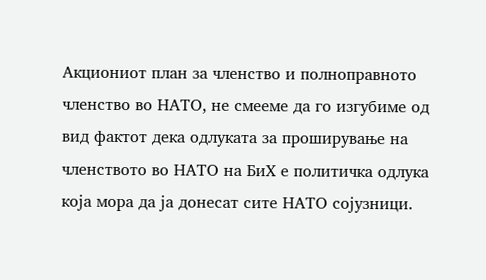Акциониот план за членство и полноправното членство во НАТО, не смееме да го изгубиме од вид фактот дека одлуката за проширување на членството во НАТО на БиХ е политичка одлука која мора да ја донесат сите НАТО сојузници.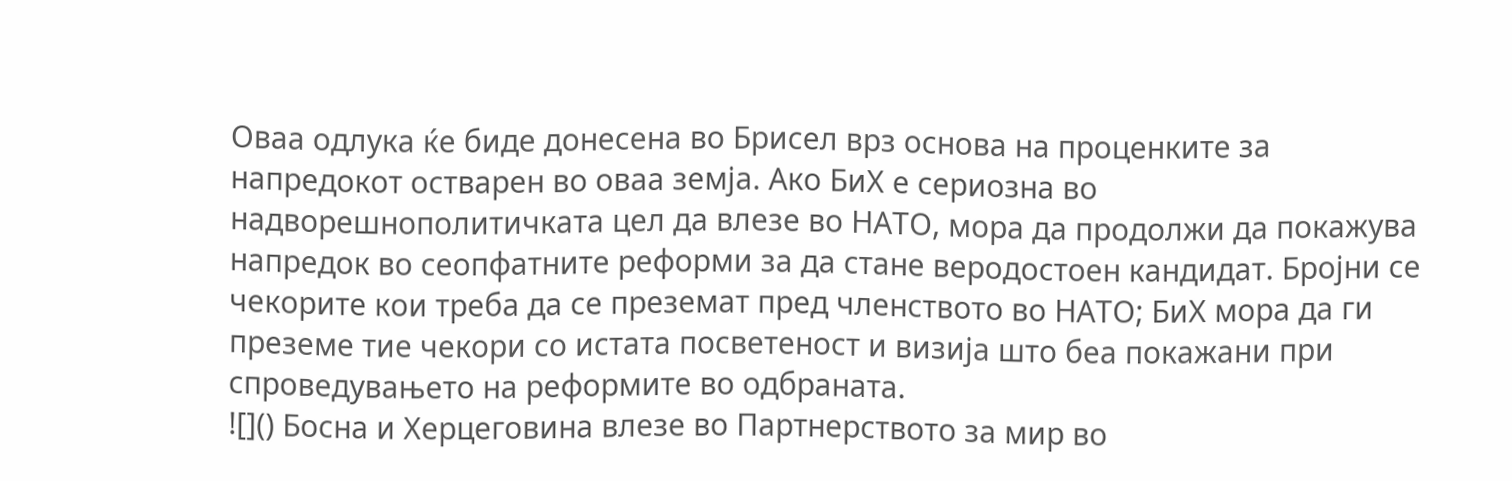Оваа одлука ќе биде донесена во Брисел врз основа на проценките за напредокот остварен во оваа земја. Ако БиХ е сериозна во надворешнополитичката цел да влезе во НАТО, мора да продолжи да покажува напредок во сеопфатните реформи за да стане веродостоен кандидат. Бројни се чекорите кои треба да се преземат пред членството во НАТО; БиХ мора да ги преземе тие чекори со истата посветеност и визија што беа покажани при спроведувањето на реформите во одбраната.
![]() Босна и Херцеговина влезе во Партнерството за мир во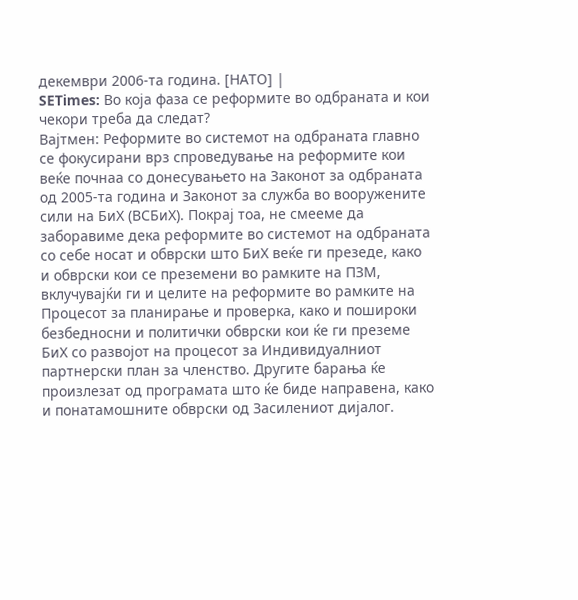декември 2006-та година. [НАТО] |
SETimes: Во која фаза се реформите во одбраната и кои чекори треба да следат?
Вајтмен: Реформите во системот на одбраната главно се фокусирани врз спроведување на реформите кои веќе почнаа со донесувањето на Законот за одбраната од 2005-та година и Законот за служба во вооружените сили на БиХ (ВСБиХ). Покрај тоа, не смееме да заборавиме дека реформите во системот на одбраната со себе носат и обврски што БиХ веќе ги презеде, како и обврски кои се преземени во рамките на ПЗМ, вклучувајќи ги и целите на реформите во рамките на Процесот за планирање и проверка, како и пошироки безбедносни и политички обврски кои ќе ги преземе БиХ со развојот на процесот за Индивидуалниот партнерски план за членство. Другите барања ќе произлезат од програмата што ќе биде направена, како и понатамошните обврски од Засилениот дијалог.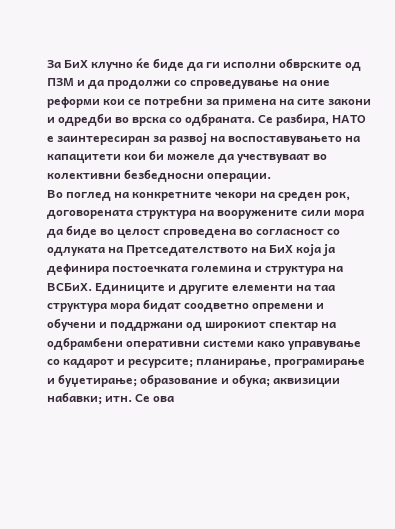За БиХ клучно ќе биде да ги исполни обврските од ПЗМ и да продолжи со спроведување на оние реформи кои се потребни за примена на сите закони и одредби во врска со одбраната. Се разбира, НАТО е заинтересиран за развој на воспоставувањето на капацитети кои би можеле да учествуваат во колективни безбедносни операции.
Во поглед на конкретните чекори на среден рок, договорената структура на вооружените сили мора да биде во целост спроведена во согласност со одлуката на Претседателството на БиХ која ја дефинира постоечката големина и структура на ВСБиХ. Единиците и другите елементи на таа структура мора бидат соодветно опремени и обучени и поддржани од широкиот спектар на одбрамбени оперативни системи како управување со кадарот и ресурсите; планирање, програмирање и буџетирање; образование и обука; аквизиции набавки; итн. Се ова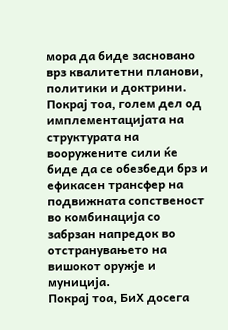мора да биде засновано врз квалитетни планови, политики и доктрини. Покрај тоа, голем дел од имплементацијата на структурата на вооружените сили ќе биде да се обезбеди брз и ефикасен трансфер на подвижната сопственост во комбинација со забрзан напредок во отстранувањето на вишокот оружје и муниција.
Покрај тоа, БиХ досега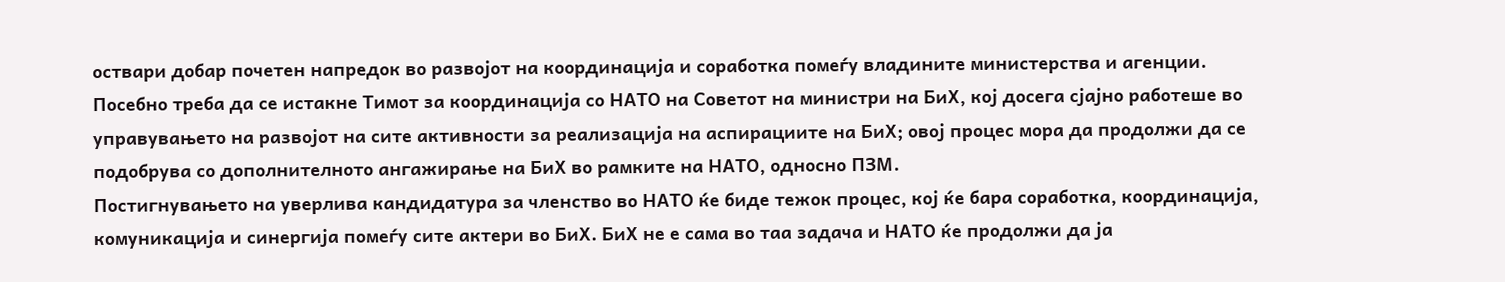оствари добар почетен напредок во развојот на координација и соработка помеѓу владините министерства и агенции. Посебно треба да се истакне Тимот за координација со НАТО на Советот на министри на БиХ, кој досега сјајно работеше во управувањето на развојот на сите активности за реализација на аспирациите на БиХ; овој процес мора да продолжи да се подобрува со дополнителното ангажирање на БиХ во рамките на НАТО, односно ПЗМ.
Постигнувањето на уверлива кандидатура за членство во НАТО ќе биде тежок процес, кој ќе бара соработка, координација, комуникација и синергија помеѓу сите актери во БиХ. БиХ не е сама во таа задача и НАТО ќе продолжи да ја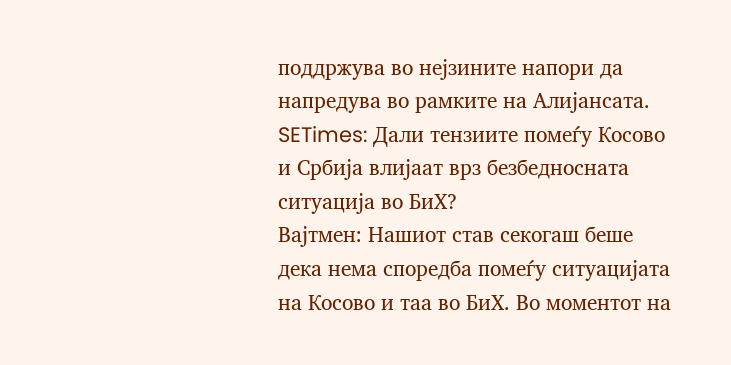поддржува во нејзините напори да напредува во рамките на Алијансата.
SETimes: Дали тензиите помеѓу Косово и Србија влијаат врз безбедносната ситуација во БиХ?
Вајтмен: Нашиот став секогаш беше дека нема споредба помеѓу ситуацијата на Косово и таа во БиХ. Во моментот на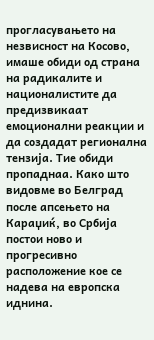прогласувањето на незвисност на Косово, имаше обиди од страна на радикалите и националистите да предизвикаат емоционални реакции и да создадат регионална тензија. Тие обиди пропаднаа. Како што видовме во Белград после апсењето на Караџиќ, во Србија постои ново и прогресивно расположение кое се надева на европска иднина.